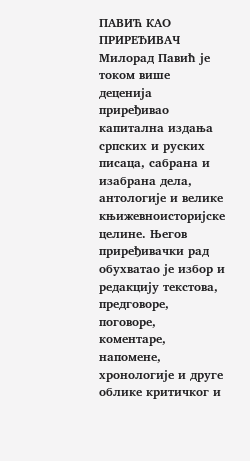ПАВИЋ КАО ПРИРЕЂИВАЧ
Милорад Павић је током више деценија приређивао капитална издања српских и руских писаца, сабрана и изабрана дела, антологије и велике књижевноисторијске целине. Његов приређивачки рад обухватао је избор и редакцију текстова, предговоре, поговоре, коментаре, напомене, хронологије и друге облике критичког и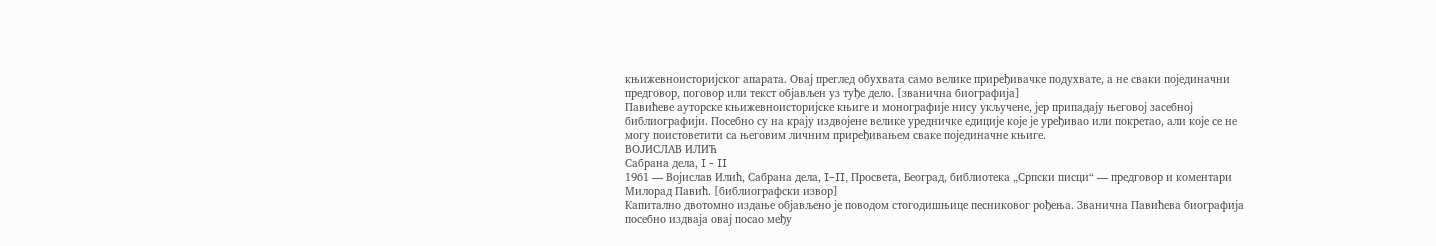књижевноисторијског апарата. Овај преглед обухвата само велике приређивачке подухвате, а не сваки појединачни предговор, поговор или текст објављен уз туђе дело. [званична биографија]
Павићеве ауторске књижевноисторијске књиге и монографије нису укључене, јер припадају његовој засебној библиографији. Посебно су на крају издвојене велике уредничке едиције које је уређивао или покретао, али које се не могу поистоветити са његовим личним приређивањем сваке појединачне књиге.
ВОЈИСЛАВ ИЛИЋ
Сабрана дела, I - II
1961 — Војислав Илић, Сабрана дела, I–II, Просвета, Београд, библиотека „Српски писци“ — предговор и коментари Милорад Павић. [библиографски извор]
Капитално двотомно издање објављено је поводом стогодишњице песниковог рођења. Званична Павићева биографија посебно издваја овај посао међу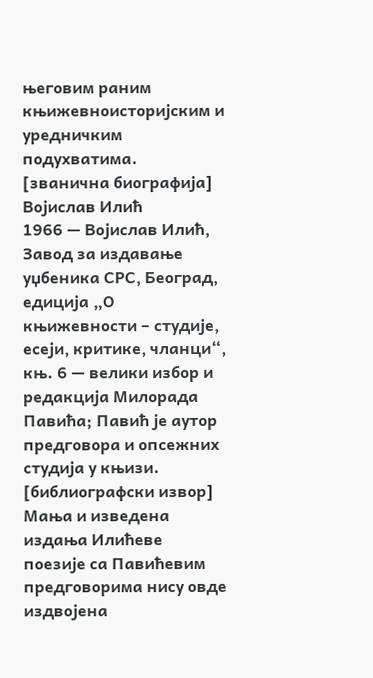његовим раним књижевноисторијским и уредничким подухватима. [званична биографија]
Војислав Илић
1966 — Војислав Илић, Завод за издавање уџбеника СРС, Београд, едиција „О књижевности – студије, есеји, критике, чланци“, књ. 6 — велики избор и редакција Милорада Павића; Павић је аутор предговора и опсежних студија у књизи. [библиографски извор]
Мања и изведена издања Илићеве поезије са Павићевим предговорима нису овде издвојена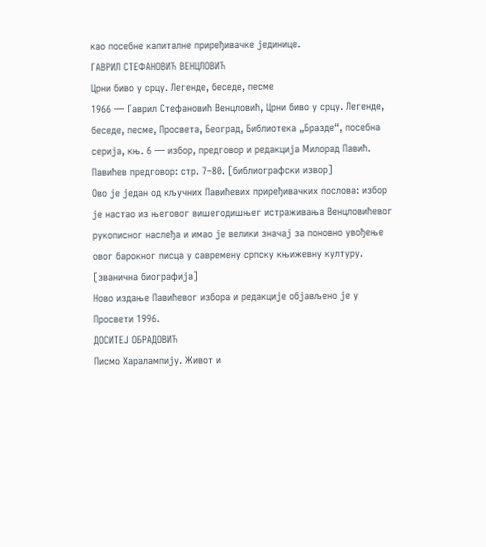као посебне капиталне приређивачке јединице.
ГАВРИЛ СТЕФАНОВИЋ ВЕНЦЛОВИЋ
Црни биво у срцу. Легенде, беседе, песме
1966 — Гаврил Стефановић Венцловић, Црни биво у срцу. Легенде, беседе, песме, Просвета, Београд, Библиотека „Бразде“, посебна серија, књ. 6 — избор, предговор и редакција Милорад Павић. Павићев предговор: стр. 7–80. [библиографски извор]
Ово је један од кључних Павићевих приређивачких послова: избор је настао из његовог вишегодишњег истраживања Венцловићевог рукописног наслеђа и имао је велики значај за поновно увођење овог барокног писца у савремену српску књижевну културу. [званична биографија]
Ново издање Павићевог избора и редакције објављено је у Просвети 1996.
ДОСИТЕЈ ОБРАДОВИЋ
Писмо Харалампију. Живот и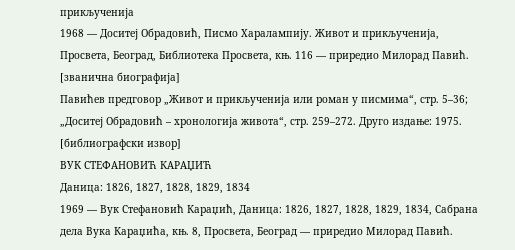прикљученија
1968 — Доситеј Обрадовић, Писмо Харалампију. Живот и прикљученија, Просвета, Београд, Библиотека Просвета, књ. 116 — приредио Милорад Павић. [званична биографија]
Павићев предговор „Живот и прикљученија или роман у писмима“, стр. 5–36; „Доситеј Обрадовић – хронологија живота“, стр. 259–272. Друго издање: 1975. [библиографски извор]
ВУК СТЕФАНОВИЋ КАРАЏИЋ
Даница: 1826, 1827, 1828, 1829, 1834
1969 — Вук Стефановић Караџић, Даница: 1826, 1827, 1828, 1829, 1834, Сабрана дела Вука Караџића, књ. 8, Просвета, Београд — приредио Милорад Павић.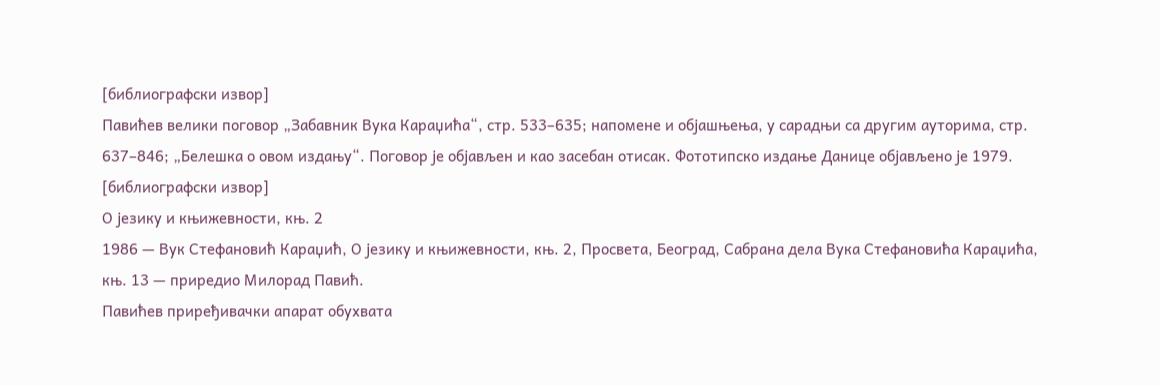[библиографски извор]
Павићев велики поговор „Забавник Вука Караџића“, стр. 533–635; напомене и објашњења, у сарадњи са другим ауторима, стр. 637–846; „Белешка о овом издању“. Поговор је објављен и као засебан отисак. Фототипско издање Данице објављено је 1979. [библиографски извор]
О језику и књижевности, књ. 2
1986 — Вук Стефановић Караџић, О језику и књижевности, књ. 2, Просвета, Београд, Сабрана дела Вука Стефановића Караџића, књ. 13 — приредио Милорад Павић.
Павићев приређивачки апарат обухвата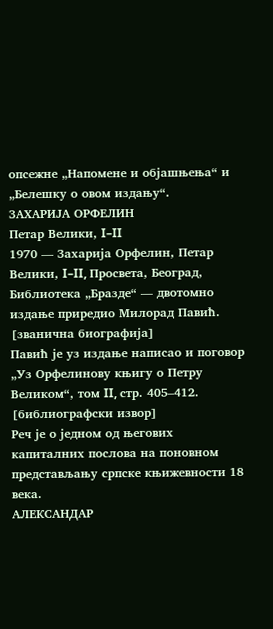опсежне „Напомене и објашњења“ и „Белешку о овом издању“.
ЗАХАРИЈА ОРФЕЛИН
Петар Велики, I–II
1970 — Захарија Орфелин, Петар Велики, I–II, Просвета, Београд, Библиотека „Бразде“ — двотомно издање приредио Милорад Павић. [званична биографија]
Павић је уз издање написао и поговор „Уз Орфелинову књигу о Петру Великом“, том II, стр. 405–412. [библиографски извор]
Реч је о једном од његових капиталних послова на поновном представљању српске књижевности 18 века.
АЛЕКСАНДАР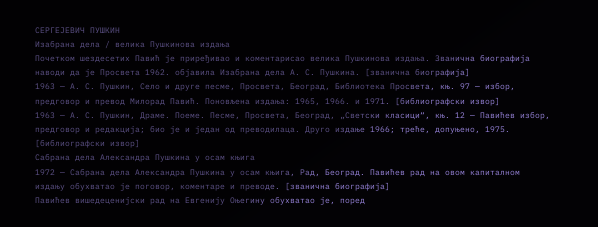СЕРГЕЈЕВИЧ ПУШКИН
Изабрана дела / велика Пушкинова издања
Почетком шездесетих Павић је приређивао и коментарисао велика Пушкинова издања. Званична биографија наводи да је Просвета 1962. објавила Изабрана дела А. С. Пушкина. [званична биографија]
1963 — А. С. Пушкин, Село и друге песме, Просвета, Београд, Библиотека Просвета, књ. 97 — избор, предговор и превод Милорад Павић. Поновљена издања: 1965, 1966. и 1971. [библиографски извор]
1963 — А. С. Пушкин, Драме. Поеме. Песме, Просвета, Београд, „Светски класици“, књ. 12 — Павићев избор, предговор и редакција; био је и један од преводилаца. Друго издање 1966; треће, допуњено, 1975. [библиографски извор]
Сабрана дела Александра Пушкина у осам књига
1972 — Сабрана дела Александра Пушкина у осам књига, Рад, Београд. Павићев рад на овом капиталном издању обухватао је поговор, коментаре и преводе. [званична биографија]
Павићев вишедеценијски рад на Евгенију Оњегину обухватао је, поред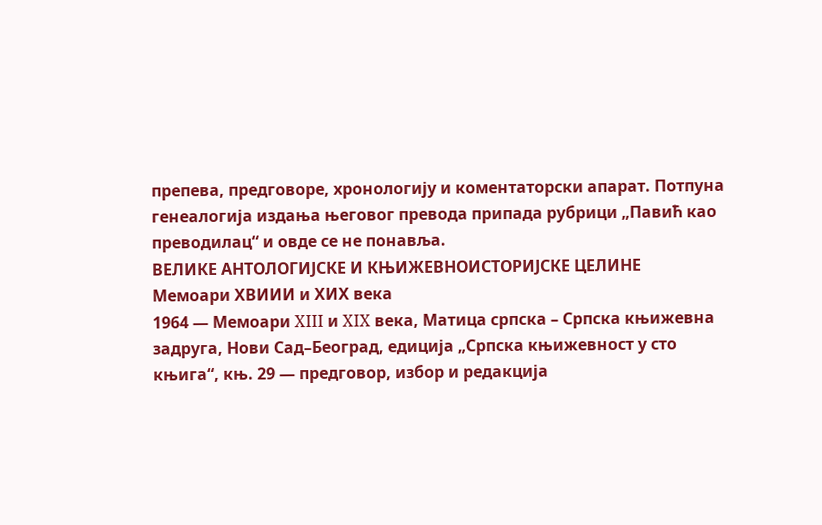препева, предговоре, хронологију и коментаторски апарат. Потпуна генеалогија издања његовог превода припада рубрици „Павић као преводилац“ и овде се не понавља.
ВЕЛИКЕ АНТОЛОГИЈСКЕ И КЊИЖЕВНОИСТОРИЈСКЕ ЦЕЛИНЕ
Мемоари XВИИИ и XИX века
1964 — Мемоари XIII и XIX века, Матица српска – Српска књижевна задруга, Нови Сад–Београд, едиција „Српска књижевност у сто књига“, књ. 29 — предговор, избор и редакција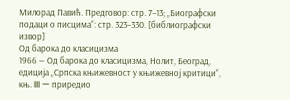Милорад Павић. Предговор: стр. 7–13; „Биографски подаци о писцима“: стр. 323–330. [библиографски извор]
Од барока до класицизма
1966 — Од барока до класицизма, Нолит, Београд, едиција „Српска књижевност у књижевној критици“, књ. III — приредио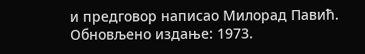и предговор написао Милорад Павић. Обновљено издање: 1973.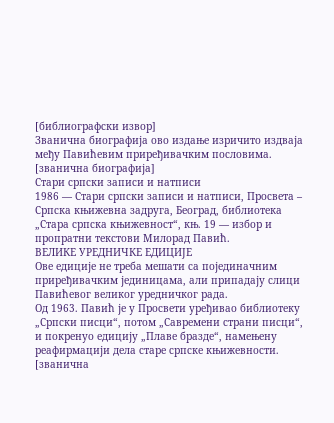[библиографски извор]
Званична биографија ово издање изричито издваја међу Павићевим приређивачким пословима. [званична биографија]
Стари српски записи и натписи
1986 — Стари српски записи и натписи, Просвета – Српска књижевна задруга, Београд, библиотека „Стара српска књижевност“, књ. 19 — избор и пропратни текстови Милорад Павић.
ВЕЛИКЕ УРЕДНИЧКЕ ЕДИЦИЈЕ
Ове едиције не треба мешати са појединачним приређивачким јединицама, али припадају слици Павићевог великог уредничког рада.
Од 1963. Павић је у Просвети уређивао библиотеку „Српски писци“, потом „Савремени страни писци“, и покренуо едицију „Плаве бразде“, намењену реафирмацији дела старе српске књижевности. [званична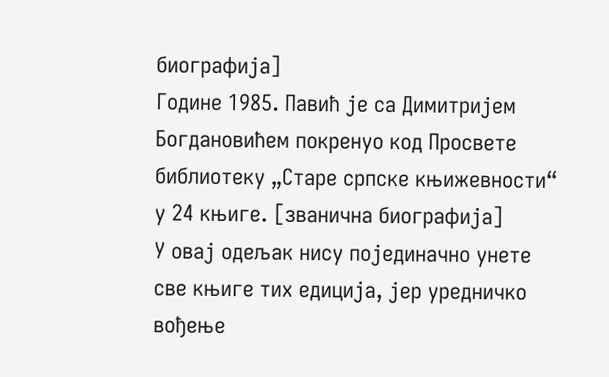биографија]
Године 1985. Павић је са Димитријем Богдановићем покренуо код Просвете библиотеку „Старе српске књижевности“ у 24 књиге. [званична биографија]
У овај одељак нису појединачно унете све књиге тих едиција, јер уредничко вођење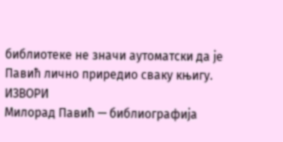библиотеке не значи аутоматски да је Павић лично приредио сваку књигу.
ИЗВОРИ
Милорад Павић — библиографија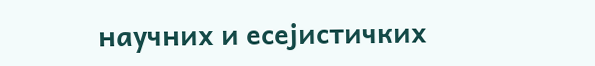научних и есејистичких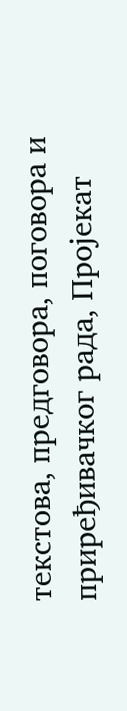текстова, предговора, поговора и приређивачког рада, Пројекат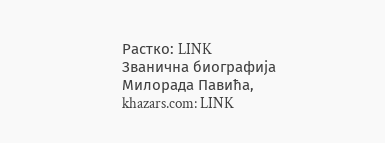Растко: LINK
Званична биографија Милорада Павића, khazars.com: LINK